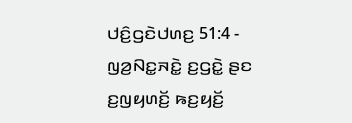ꤓꤢꤨ꤬ꤞꤢꤧꤓꤛꤢ꤬ 51:4 - ꤜꤤ꤬ꤡꤢ꤭ꤏꤢꤧ꤭ ꤢ꤬ꤞꤢꤧ꤭ ꤔꤢ ꤢ꤬ꤜꤟꤛꤢꤩ꤬ ꤒꤢ꤬ꤟꤢꤩ꤬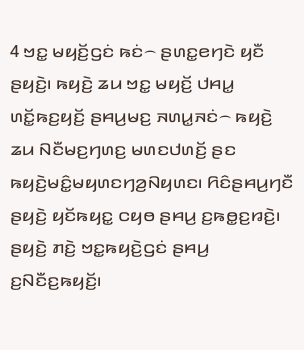4 ꤠꤢ꤭ ꤗꤟꤢꤩ꤬ꤞꤢꤦ ꤒꤢꤦ꤮ ꤔꤛꤢ꤭ꤕꤚꤢꤧ ꤟꤢꤪ ꤔꤟꤢꤧ꤬꤯ ꤒꤟꤢꤧ꤬ ꤘꤣ ꤠꤢ꤭ ꤗꤟꤢꤩ꤬ ꤓꤌꤣ꤭ ꤛꤢꤩ꤭ꤒꤢ꤬ꤟꤢꤩ꤬ ꤔꤌꤣ꤬ꤗꤢ꤬ ꤏꤛꤣ꤭ꤏꤢꤦ꤮ ꤒꤟꤢꤧ꤬ ꤘꤣ ꤡꤢꤪꤗꤢ꤬ꤚꤛꤢ꤬ ꤗꤛꤢꤓꤛꤢꤩ꤬ ꤔꤢ ꤒꤟꤢꤧ꤬ꤗꤢꤨ꤭ꤗꤟꤛꤢꤚꤤ꤬ꤡꤟꤛꤢ꤯ ꤖꤢꤨꤔꤌꤣ꤬ꤚꤢꤪ ꤔꤟꤢꤧ꤬ ꤟꤢꤩꤒꤟꤢ꤭ ꤍꤟꤥ ꤔꤌꤣ꤬ ꤢ꤬ꤒꤥ꤭ꤢ꤬ꤙꤢꤧ꤬꤯ ꤔꤟꤢꤧ꤬ ꤊꤢꤧ꤬ ꤠꤢ꤭ꤒꤟꤢꤧ꤬ꤞꤢꤦ ꤔꤌꤣ꤬ ꤢ꤬ꤡꤢꤪꤢ꤬ꤒꤟꤢꤩ꤬꤯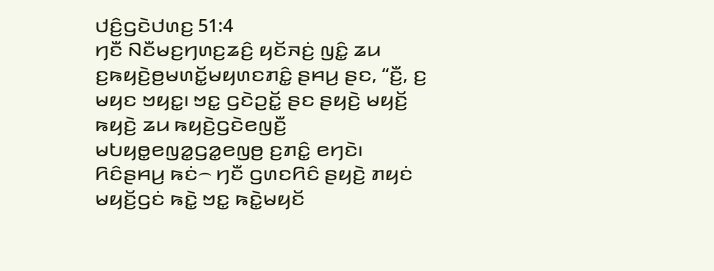ꤓꤢꤨ꤬ꤞꤢꤧꤓꤛꤢ꤬ 51:4
ꤚꤢꤪ ꤡꤢꤪꤗꤢ꤬ꤚꤛꤢ꤬ꤘꤢꤨ꤬ ꤟꤢꤩꤏꤢꤦ꤬ ꤜꤢꤨ꤭ ꤘꤣ ꤢ꤬ꤒꤟꤢꤧ꤬ꤥ꤬ꤗꤛꤢꤩ꤭ꤗꤟꤛꤢꤊꤢꤨ꤭ ꤔꤌꤣ꤬ ꤔꤢ, “ꤢꤪ꤬, ꤢ꤬ ꤗꤟꤢ ꤠꤟꤢ꤭꤯ ꤠꤢ꤭ ꤞꤢꤧꤑꤢꤩ꤭ ꤔꤢ ꤔꤟꤢꤧ꤬ ꤗꤟꤢꤩ꤬ ꤒꤟꤢꤧ꤬ ꤘꤣ ꤒꤟꤢꤧ꤬ꤞꤢꤧꤕꤜꤢꤪ꤬ ꤗꤝꤟꤥ꤭ꤕꤜꤤ꤭ꤞꤤ꤭ꤕꤜꤥ꤬ ꤢ꤬ꤊꤢꤨ꤭ ꤕꤚꤢꤧ꤯ ꤖꤢꤨꤔꤌꤣ꤬ ꤒꤢꤦ꤮ ꤚꤢꤪ ꤞꤛꤢꤖꤢꤨ ꤔꤟꤢꤧ꤬ ꤊꤟꤢꤦ ꤗꤟꤢꤩ꤬ꤞꤢꤦ ꤒꤢꤧ꤭ ꤠꤢ꤭ ꤒꤢꤧ꤭ꤗꤟꤢꤩ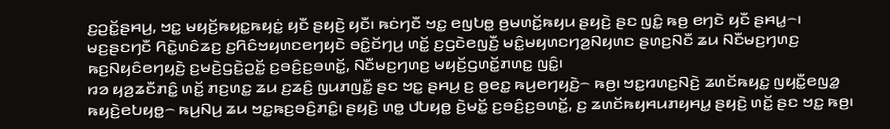ꤢ꤬ꤑꤢꤩ꤭ꤔꤌꤣ꤬, ꤠꤢ꤭ ꤗꤟꤢꤩ꤬ꤒꤟꤢ꤭ꤒꤟꤢꤦ꤭ ꤟꤢꤪ ꤔꤟꤢꤧ꤬ ꤟꤢꤪ꤯ ꤒꤢꤦꤚꤢꤪ ꤠꤢ꤭ ꤕꤜꤝꤥ꤭ ꤥ꤬ꤗꤛꤢꤩ꤭ꤒꤟꤣ ꤔꤟꤢꤧ꤬ ꤔꤢ ꤜꤢꤨ꤭ ꤒꤥ꤬ ꤕꤚꤢꤧ ꤟꤢꤪ ꤔꤌꤣ꤭꤮꤯
ꤗꤢ꤬ꤔꤢꤚꤢꤪ ꤖꤢꤧ꤭ꤛꤢꤨꤘꤢ꤬ ꤢ꤬ꤖꤢꤨꤠꤟꤛꤢꤕꤚꤟꤢꤧ ꤋꤢꤨ꤭ꤢꤩꤚꤣ꤬ ꤛꤢꤩ꤭ ꤢ꤬ꤞꤢꤧꤕꤜꤢꤪ꤬ ꤗꤢꤨ꤭ꤗꤟꤛꤢꤚꤤ꤬ꤡꤟꤛꤢ ꤔꤛꤢ꤬ꤡꤢꤪ ꤘꤣ ꤡꤢꤪꤗꤢ꤬ꤚꤛꤢ꤬ ꤒꤢ꤬ꤡꤟꤢꤨꤕꤚꤟꤢꤧ꤬ ꤢ꤬ꤗꤢꤧ꤬ꤞꤢꤧ꤬ꤑꤢꤩ꤭ ꤢ꤬ꤋꤢꤨ꤬ꤢ꤬ꤋꤛꤢꤩ꤭, ꤡꤢꤪꤗꤢ꤬ꤚꤛꤢ꤬ ꤗꤟꤢꤩ꤬ꤞꤛꤢꤩ꤭ꤊꤛꤢ꤭ ꤜꤢꤨ꤭꤯
ꤙꤤ ꤟꤤ꤬ꤘꤢꤪꤊꤢꤨ꤭ ꤛꤢꤩ꤭ ꤊꤢ꤬ꤛꤢ꤭ ꤘꤣ ꤢ꤬ꤘꤢꤨ꤬ ꤜꤣꤊꤜꤢꤪ꤭ ꤔꤢ ꤠꤢ꤭ ꤔꤌꤣ꤬ ꤢ꤬ ꤥ꤬ꤕꤢ꤭ ꤒꤣ꤬ꤕꤚꤟꤢꤧ꤬꤮ ꤒꤥ꤬꤯ ꤠꤢ꤭ꤙꤛꤢ꤬ꤡꤢꤧ꤬ ꤘꤛꤢꤩꤒꤟꤢ꤭ ꤜꤟꤢꤪ꤭ꤕꤜꤤ꤭ ꤒꤟꤢꤧ꤬ꤕꤝꤟꤥ꤭꤮ ꤒꤣ꤬ꤡꤣ꤬ ꤘꤣ ꤠꤢ꤭ꤒꤢ꤬ꤋꤢꤨ꤬ꤊꤢꤨ꤭꤯ ꤔꤟꤢꤧ꤬ ꤛꤥ꤭ ꤓꤝꤟꤥ꤭ ꤢꤧ꤬ꤗꤢꤩ꤭ ꤢ꤬ꤋꤢꤨ꤬ꤢ꤬ꤋꤛꤢꤩ꤭, ꤢ꤬ ꤘꤛꤢꤩꤒꤟꤌꤣꤊꤟꤌꤣ꤭ ꤔꤟꤢꤧ꤬ ꤛꤢꤩ꤭ ꤔꤢ ꤠꤢ꤭ ꤒꤥ꤬꤯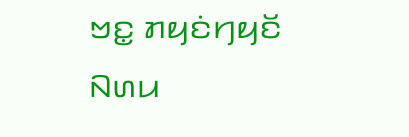ꤠꤢ꤭ ꤊꤟꤢꤦꤚꤟꤢꤩ ꤡꤛꤣ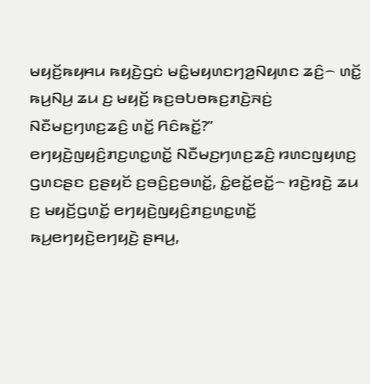ꤗꤟꤢꤩ꤬ꤒꤟꤌꤣ ꤒꤟꤢꤧ꤬ꤞꤢꤦ ꤗꤢꤨ꤭ꤗꤟꤛꤢꤚꤤ꤬ꤡꤟꤛꤢ ꤘꤢꤨ꤬꤮ ꤛꤢꤩ꤭ ꤒꤣ꤬ꤡꤣ꤬ ꤘꤣ ꤢ꤬ ꤗꤟꤢꤩ꤬ ꤒꤢ꤬ꤋꤝꤥꤒꤢ꤬ꤊꤢꤧ꤬ꤏꤢꤦ꤬ ꤡꤢꤪꤗꤢ꤬ꤚꤛꤢ꤬ꤘꤢꤨ꤬ ꤛꤢꤩ꤭ ꤖꤢꤨꤒꤢꤩ꤭?”
ꤕꤚꤟꤢꤧ꤬ꤜꤟꤢꤨ꤬ꤊꤢ꤬ꤛꤢ꤭ꤛꤢꤩ꤭ ꤡꤢꤪꤗꤢ꤬ꤚꤛꤢ꤬ꤘꤢꤨ꤬ ꤙꤛꤢꤜꤟꤛꤢ꤬ ꤞꤛꤢꤔꤢ ꤢ꤬ꤔꤟꤢꤩ ꤢ꤬ꤋꤢꤨ꤬ꤢ꤬ꤋꤛꤢꤩ꤭, ꤢꤨ꤭ꤕꤢꤩ꤭ꤕꤢꤩ꤭꤮ ꤙꤢꤧ꤬ꤙꤢꤧ꤬ ꤘꤣ ꤢ꤬ ꤗꤟꤢꤩ꤬ꤞꤛꤢꤩ꤭ ꤕꤚꤟꤢꤧ꤬ꤜꤟꤢꤨ꤬ꤊꤢ꤬ꤛꤢ꤭ꤛꤢꤩ꤭ ꤒꤣ꤬ꤕꤚꤟꤢꤧ꤬ꤕꤚꤟꤢꤧ꤬ ꤔꤌꤣ꤬,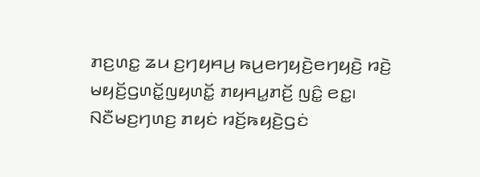ꤊꤢ꤬ꤛꤢ꤭ ꤘꤣ ꤢ꤬ꤚꤟꤌꤣ꤬ ꤒꤣ꤬ꤕꤚꤟꤢꤧ꤬ꤕꤚꤟꤢꤧ꤬ ꤙꤢꤧ꤬ ꤗꤟꤢꤩ꤬ꤞꤛꤢꤩ꤭ꤜꤟꤛꤢꤩ꤭ ꤊꤟꤌꤣ꤭ꤊꤢꤩ꤬ ꤜꤢꤨ꤭ ꤕꤢ꤭꤯
ꤡꤢꤪꤗꤢ꤬ꤚꤛꤢ꤬ ꤊꤟꤢꤦ ꤙꤢꤩ꤬ꤒꤟꤢꤧ꤬ꤞꤢꤦ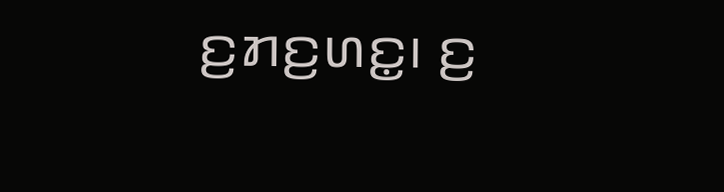ꤢ꤬ꤊꤢ꤬ꤛꤢ꤭꤯ ꤢ꤬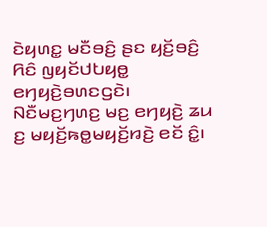ꤢꤧꤟꤛꤢ꤭ ꤗꤢꤪꤋꤢꤨ꤬ ꤔꤢ ꤟꤢꤩ꤬ꤋꤢꤨ꤬ ꤖꤢꤨ ꤜꤟꤢꤩꤓꤝꤟꤥ꤭ ꤕꤚꤟꤢꤧ꤬ꤋꤛꤢꤞꤢꤧ꤯
ꤡꤢꤪꤗꤢ꤬ꤚꤛꤢ꤬ ꤗꤢ꤬ ꤕꤚꤟꤢꤧ꤬ ꤘꤣ ꤢ꤬ ꤗꤟꤢꤩ꤬ꤒꤥ꤭ꤗꤟꤢꤩ꤬ꤙꤢꤧ꤬ ꤕꤢꤩ ꤢꤨ꤭꤯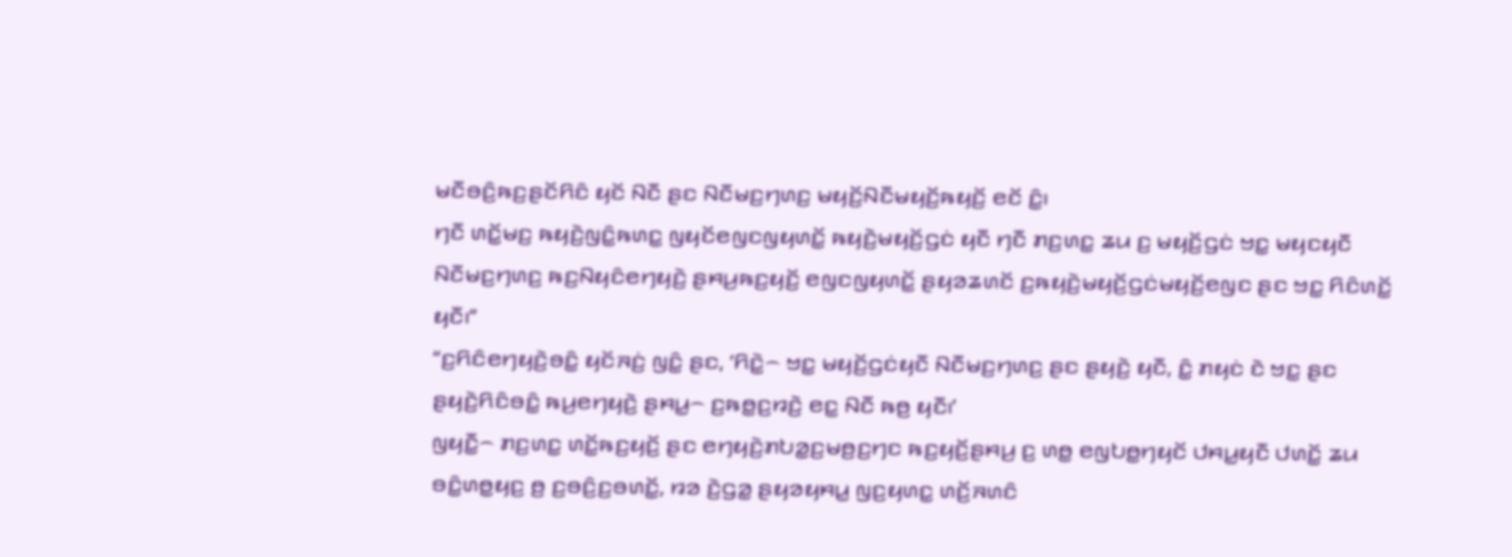ꤗꤢꤪꤋꤢꤨ꤬ꤒꤢ꤬ꤔꤢꤩꤖꤢꤨ ꤟꤢꤩ ꤡꤢꤪ ꤔꤢ ꤡꤢꤪꤗꤢ꤬ꤚꤛꤢ꤬ ꤗꤟꤢꤩ꤬ꤡꤢꤪꤗꤟꤢꤩ꤬ꤒꤟꤢꤩ꤬ ꤕꤢꤩ ꤢꤨ꤭꤯
ꤚꤢꤪ ꤛꤢꤩ꤭ꤗꤢ꤬ ꤒꤟꤢꤧ꤬ꤜꤢꤨ꤭ꤒꤛꤢ꤭ ꤜꤟꤢꤩꤕꤜꤢꤜꤟꤛꤢꤩ꤭ ꤒꤟꤢꤧ꤬ꤗꤟꤢꤩ꤬ꤞꤢꤦ ꤟꤢꤪ ꤚꤢꤪ ꤊꤢ꤬ꤛꤢ꤭ ꤘꤣ ꤢ꤬ ꤗꤟꤢꤩ꤬ꤞꤢꤦ ꤠꤢ꤭ ꤗꤟꤢꤟꤢꤪ ꤡꤢꤪꤗꤢ꤬ꤚꤛꤢ꤬ ꤒꤢ꤬ꤡꤟꤢꤨꤕꤚꤟꤢꤧ꤬ ꤔꤌꤣ꤬ꤒꤢ꤬ꤟꤢꤩ꤬ ꤕꤜꤢꤜꤟꤛꤢꤩ꤭ ꤔꤟꤤꤘꤛꤢꤩ ꤢ꤬ꤒꤟꤢꤧ꤬ꤗꤟꤢꤩ꤬ꤞꤢꤦꤗꤟꤢꤩ꤬ꤕꤜꤢ ꤔꤢ ꤠꤢ꤭ ꤖꤢꤨꤛꤢꤩ꤭ ꤟꤢꤪ꤯”
“ꤢ꤬ꤖꤢꤨꤕꤚꤟꤢꤧ꤬ꤋꤢꤨ꤭ ꤟꤢꤩꤏꤢꤦ꤬ ꤜꤢꤨ꤭ ꤔꤢ, ‘ꤖꤢꤧ꤭꤮ ꤠꤢ꤭ ꤗꤟꤢꤩ꤬ꤞꤢꤦꤟꤢꤪ ꤡꤢꤪꤗꤢ꤬ꤚꤛꤢ꤬ ꤔꤢ ꤔꤟꤢꤧ꤬ ꤟꤢꤪ, ꤢꤨ꤭ ꤊꤟꤢꤦ ꤢꤧ ꤠꤢ꤭ ꤔꤢ ꤔꤟꤢꤧ꤬ꤖꤢꤨꤋꤢꤨ꤭ ꤒꤣ꤬ꤕꤚꤟꤢꤧ꤬ ꤔꤌꤣ꤭꤮ ꤢ꤬ꤒꤥ꤭ꤢ꤬ꤙꤢꤧ꤬ ꤕꤢ꤭ ꤡꤢꤪ ꤒꤥ꤬ ꤟꤢꤪ꤯’
ꤜꤟꤢꤪ꤭꤮ ꤊꤢ꤬ꤛꤢ꤭ ꤛꤢꤩ꤭ꤒꤢ꤬ꤟꤢꤩ꤬ ꤔꤢ ꤕꤚꤟꤢꤧ꤬ꤊꤝꤤ꤭ꤢ꤬ꤗꤥ꤬ꤢ꤬ꤚꤢ ꤒꤢ꤬ꤟꤢꤩ꤬ꤔꤌꤣ꤬ ꤢ꤬ ꤛꤥ꤭ ꤕꤜꤝꤥ꤭ꤚꤟꤢꤩ ꤓꤌꤣ꤭ꤟꤢꤪ ꤓꤛꤢꤩ꤭ ꤘꤣ ꤋꤢꤨ꤭ꤛꤥ꤭ꤟꤢ꤬ ꤥ꤬ ꤢ꤬ꤋꤢꤨ꤬ꤢ꤬ꤋꤛꤢꤩ꤭, ꤙꤤ ꤢꤧ꤬ꤞꤤ꤭ ꤔꤟꤤꤟꤌꤣ꤭ ꤜꤢ꤬ꤟꤛꤢ꤭ ꤛꤢꤩ꤬ꤏꤛꤢꤨ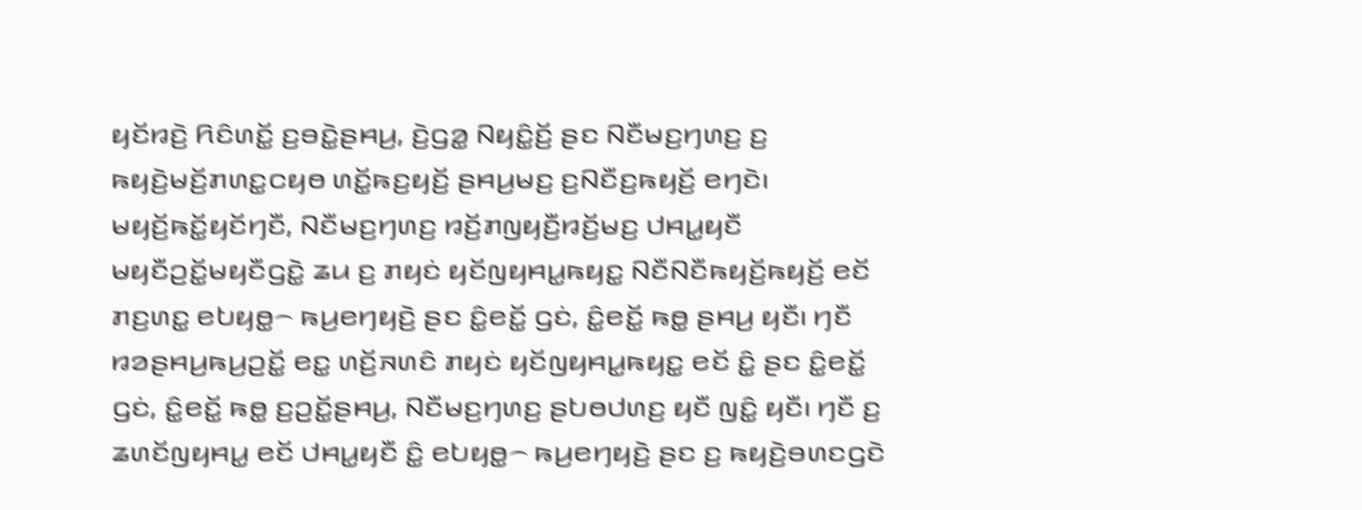ꤟꤢꤩꤙꤢꤧ꤬ ꤖꤢꤨꤛꤢꤩ꤭ ꤢ꤬ꤋꤢꤧ꤭ꤔꤌꤣ꤬, ꤢꤧ꤬ꤞꤤ꤭ ꤡꤟꤢꤨ꤭ꤢꤩ꤬ ꤔꤢ ꤡꤢꤪꤗꤢ꤬ꤚꤛꤢ꤬ ꤢ꤬ ꤒꤟꤢꤧ꤬ꤗꤢꤩ꤬ꤊꤛꤢ꤭ꤍꤟꤥ ꤛꤢꤩ꤭ꤒꤢ꤬ꤟꤢꤩ꤬ ꤔꤌꤣ꤬ꤗꤢ꤬ ꤢ꤬ꤡꤢꤪꤢ꤬ꤒꤟꤢꤩ꤬ ꤕꤚꤢꤧ꤯
ꤗꤟꤢꤩ꤬ꤒꤢꤩ꤭ꤟꤢꤩꤚꤢꤪ, ꤡꤢꤪꤗꤢ꤬ꤚꤛꤢ꤬ ꤙꤢꤩ꤬ꤊꤜꤟꤢꤪ꤬ꤙꤢꤩ꤬ꤗꤢ꤬ ꤓꤌꤣ꤭ꤟꤢꤪ ꤗꤟꤢꤪꤑꤢꤩ꤭ꤗꤟꤢꤪꤞꤢꤧ꤭ ꤘꤣ ꤢ꤬ ꤊꤟꤢꤦ ꤟꤢꤩꤜꤟꤌꤣ꤭ꤒꤟꤢ꤭ ꤡꤢꤪꤡꤢꤪꤒꤟꤢꤩ꤬ꤒꤟꤢꤩ꤬ ꤕꤢꤩ ꤊꤢ꤬ꤛꤢ꤭ ꤕꤝꤟꤥ꤭꤮ ꤒꤣ꤬ꤕꤚꤟꤢꤧ꤬ ꤔꤢ ꤢꤨ꤭ꤕꤢꤩ꤭ ꤞꤢꤦ, ꤢꤨ꤭ꤕꤢꤩ꤭ ꤒꤥ꤭ ꤔꤌꤣ꤬ ꤟꤢꤪ꤯ ꤚꤢꤪ ꤙꤤꤔꤌꤣ꤬ꤒꤣ꤬ꤑꤢꤩ꤭ ꤕꤢ꤭ ꤛꤢꤩ꤬ꤏꤛꤢꤨ ꤊꤟꤢꤦ ꤟꤢꤩꤜꤟꤌꤣ꤭ꤒꤟꤢ꤭ ꤕꤢꤩ ꤢꤨ꤭ ꤔꤢ ꤢꤨ꤭ꤕꤢꤩ꤭ ꤞꤢꤦ, ꤢꤨ꤭ꤕꤢꤩ꤭ ꤒꤥ꤭ ꤢ꤬ꤑꤢꤩ꤭ꤔꤌꤣ꤬, ꤡꤢꤪꤗꤢ꤬ꤚꤛꤢ꤬ ꤔꤝꤥꤓꤛꤢ꤬ ꤟꤢꤪ ꤜꤢꤨ꤭ ꤟꤢꤪ꤯ ꤚꤢꤪ ꤢ꤬ ꤘꤛꤢꤩꤜꤟꤌꤣ꤭ ꤕꤢꤩ ꤓꤌꤣ꤭ꤟꤢꤪ ꤢꤨ꤭ ꤕꤝꤟꤥ꤭꤮ ꤒꤣ꤬ꤕꤚꤟꤢꤧ꤬ ꤔꤢ ꤢ꤬ ꤒꤟꤢꤧ꤬ꤋꤛꤢꤞꤢꤧ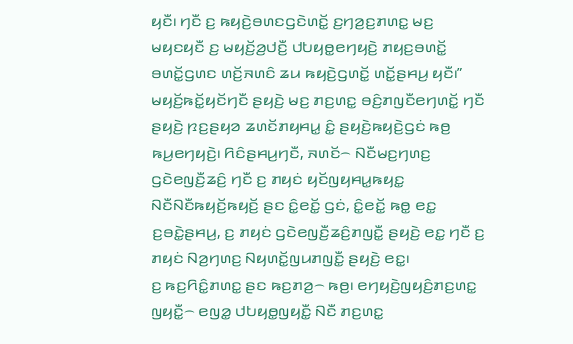ꤟꤢꤪ꤯ ꤚꤢꤪ ꤢ꤬ ꤒꤟꤢꤧ꤬ꤋꤛꤢꤞꤢꤧꤛꤢꤩ꤭ ꤢ꤬ꤚꤤ꤬ꤢ꤬ꤊꤛꤢ꤭ ꤗꤢ꤬ ꤗꤟꤢꤟꤢꤪ ꤢ꤬ ꤗꤟꤢꤩ꤬ꤤ꤬ꤓꤢꤪ꤬ ꤓꤝꤟꤥ꤭ꤕꤚꤟꤢꤧ꤬ ꤊꤟꤢ꤬ꤋꤛꤢꤩ꤭ ꤋꤛꤢꤩ꤭ꤞꤛꤢ ꤛꤢꤩ꤬ꤏꤛꤢꤨ ꤘꤣ ꤒꤟꤢꤧ꤬ꤞꤛꤢꤩ꤭ ꤛꤢꤩ꤭ꤔꤌꤣ꤬ ꤟꤢꤪ꤯”
ꤗꤟꤢꤩ꤬ꤒꤢꤩ꤭ꤟꤢꤩꤚꤢꤪ ꤔꤟꤢꤧ꤬ ꤗꤢ꤬ ꤊꤢ꤬ꤛꤢ꤭ ꤋꤢꤨ꤬ꤊꤜꤢꤪꤕꤚꤛꤢꤩ꤭ ꤚꤢꤪ ꤔꤟꤢꤧ꤬ ꤐꤢ꤬ꤔꤟꤤ ꤘꤛꤢꤩꤊꤟꤌꤣ꤭ ꤢꤨ꤭ ꤔꤟꤢꤧ꤬ꤒꤟꤢꤧ꤬ꤞꤢꤦ ꤒꤥ꤬ ꤒꤣ꤬ꤕꤚꤟꤢꤧ꤬꤯ ꤖꤢꤨꤔꤌꤣ꤬ꤚꤢꤪ, ꤏꤛꤢꤩ꤮ ꤡꤢꤪꤗꤢ꤬ꤚꤛꤢ꤬ ꤞꤢꤧꤕꤜꤢꤪ꤬ꤘꤢꤨ꤬ ꤚꤢꤪ ꤢ꤬ ꤊꤟꤢꤦ ꤟꤢꤩꤜꤟꤌꤣ꤭ꤒꤟꤢ꤭ ꤡꤢꤪꤡꤢꤪꤒꤟꤢꤩ꤬ꤒꤟꤢꤩ꤬ ꤔꤢ ꤢꤨ꤭ꤕꤢꤩ꤭ ꤞꤢꤦ, ꤢꤨ꤭ꤕꤢꤩ꤭ ꤒꤥ꤭ ꤕꤢ꤭ ꤢ꤬ꤋꤢꤧ꤭ꤔꤌꤣ꤬, ꤢ꤬ ꤊꤟꤢꤦ ꤞꤢꤧꤕꤜꤢꤪ꤬ꤘꤢꤨ꤬ꤊꤜꤢꤪ꤭ ꤔꤟꤢꤧ꤬ ꤕꤢ꤭ ꤚꤢꤪ ꤢ꤬ ꤊꤟꤢꤦ ꤡꤤ꤬ꤚꤛꤢ꤬ ꤡꤟꤛꤢꤩ꤭ꤜꤣꤊꤜꤢꤪ꤭ ꤔꤟꤢꤧ꤬ ꤕꤢ꤭꤯
ꤢ꤬ ꤒꤢ꤬ꤖꤢꤨ꤭ꤊꤛꤢ꤭ ꤔꤢ ꤒꤢ꤬ꤊꤤ꤬꤮ ꤒꤥ꤬꤯ ꤕꤚꤟꤢꤧ꤬ꤜꤟꤢꤨ꤬ꤊꤢ꤬ꤛꤢ꤭ ꤜꤟꤢꤪ꤭꤮ ꤕꤜꤤ꤭ ꤓꤝꤟꤥ꤭ꤜꤟꤢꤪ꤭ ꤡꤢꤪ ꤊꤢ꤬ꤛꤢ꤭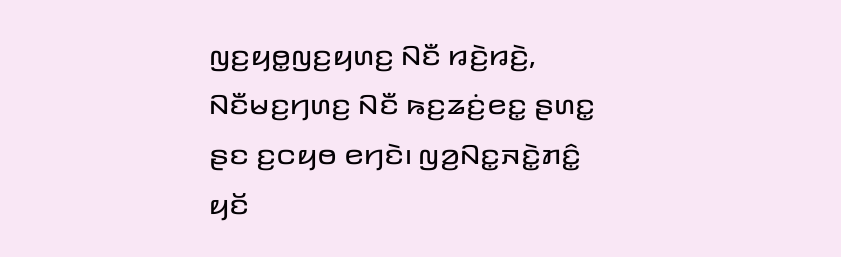ꤜꤢ꤬ꤟꤥ꤭ꤜꤢ꤬ꤟꤛꤢ꤬ ꤡꤢꤪ ꤙꤢꤧ꤬ꤙꤢꤧ꤬, ꤡꤢꤪꤗꤢ꤬ꤚꤛꤢ꤬ ꤡꤢꤪ ꤒꤢ꤬ꤘꤢꤦ꤬ꤕꤢ꤭ ꤔꤛꤢ꤭ ꤔꤢ ꤢ꤬ꤍꤟꤥ ꤕꤚꤢꤧ꤯ ꤜꤤ꤬ꤡꤢ꤭ꤏꤢꤧ꤭ꤊꤢꤨ꤭ ꤟꤢꤩ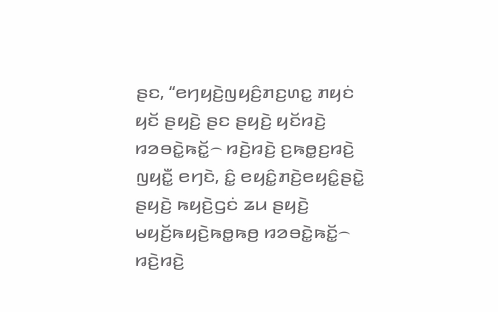ꤔꤢ, “ꤕꤚꤟꤢꤧ꤬ꤜꤟꤢꤨ꤬ꤊꤢ꤬ꤛꤢ꤭ ꤊꤟꤢꤦ ꤟꤢꤩ ꤔꤟꤢꤧ꤬ ꤔꤢ ꤔꤟꤢꤧ꤬ ꤟꤢꤩꤙꤢꤧ꤬ ꤙꤤꤋꤢꤧ꤭ꤒꤢꤩ꤭꤮ ꤙꤢꤧ꤬ꤙꤢꤧ꤬ ꤢ꤬ꤒꤥ꤭ꤢ꤬ꤙꤢꤧ꤬ ꤜꤟꤢꤪ꤭ ꤕꤚꤢꤧ, ꤢꤨ꤭ ꤕꤟꤢꤨ꤭ꤊꤢꤧ꤬ꤕꤟꤢꤨ꤭ꤔꤢꤧ꤭ ꤔꤟꤢꤧ꤬ ꤒꤟꤢꤧ꤬ꤞꤢꤦ ꤘꤣ ꤔꤟꤢꤧ꤬ ꤗꤟꤢꤩ꤬ꤒꤟꤢꤧ꤬ꤒꤥ꤭ꤒꤥ꤬ ꤙꤤꤋꤢꤧ꤭ꤒꤢꤩ꤭꤮ ꤙꤢꤧ꤬ꤙꤢꤧ꤬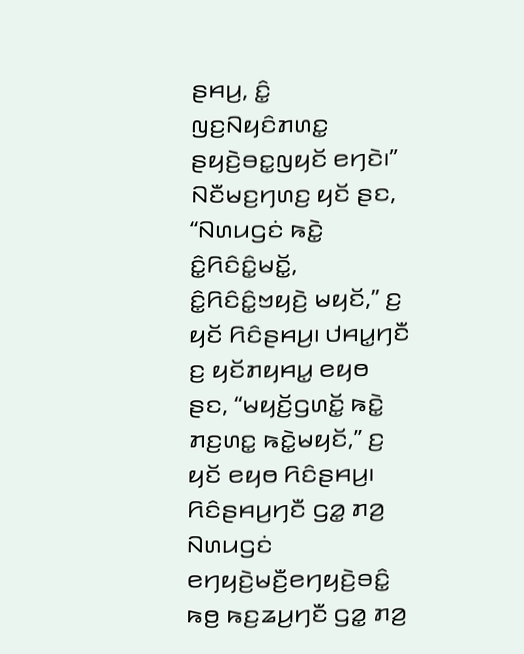ꤔꤌꤣ꤬, ꤢꤨ꤭ ꤜꤢ꤬ꤡꤟꤢꤨꤊꤛꤢ꤭ ꤔꤟꤢꤧ꤬ꤋꤢ꤭ꤜꤟꤢꤩ ꤕꤚꤢꤧ꤯”
ꤡꤢꤪꤗꤢ꤬ꤚꤛꤢ꤬ ꤟꤢꤩ ꤔꤢ, “ꤡꤛꤣꤞꤢꤦ ꤒꤢꤧ꤭ ꤢꤨ꤭ꤖꤢꤨꤢꤨ꤭ꤗꤢꤩ꤭, ꤢꤨ꤭ꤖꤢꤨꤢꤨ꤭ꤠꤟꤢꤧ꤬ ꤗꤟꤢꤩ,” ꤢ꤬ ꤟꤢꤩ ꤖꤢꤨꤔꤌꤣ꤬꤯ ꤓꤌꤣ꤭ꤚꤢꤪ ꤢ꤬ ꤟꤢꤩꤊꤟꤌꤣ꤭ ꤕꤟꤥ ꤔꤢ, “ꤗꤟꤢꤩ꤬ꤞꤛꤢꤩ꤭ ꤒꤢꤧ꤭ ꤊꤢ꤬ꤛꤢ꤭ ꤒꤢꤧ꤭ꤗꤟꤢꤩ,” ꤢ꤬ ꤟꤢꤩ ꤕꤟꤥ ꤖꤢꤨꤔꤌꤣ꤬꤯ ꤖꤢꤨꤔꤌꤣ꤬ꤚꤢꤪ ꤞꤤ꤭ ꤊꤤ꤬ ꤡꤛꤣꤞꤢꤦ ꤕꤚꤟꤢꤧ꤬ꤗꤢꤪ꤬ꤕꤚꤟꤢꤧ꤬ꤋꤢꤨ꤭ ꤒꤥ꤬ ꤒꤢ꤬ꤘꤣ꤬ꤚꤢꤪ ꤞꤤ꤭ ꤊꤤ꤬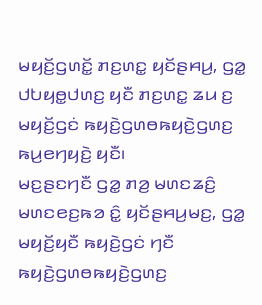ꤗꤟꤢꤩ꤬ꤞꤛꤢꤩ꤭ ꤊꤢ꤬ꤛꤢ꤭ ꤟꤢꤩꤔꤌꤣ꤬, ꤞꤤ꤭ ꤓꤝꤟꤥ꤭ꤓꤛꤢ꤬ ꤟꤢꤪ ꤊꤢ꤬ꤛꤢ꤭ ꤘꤣ ꤢ꤬ ꤗꤟꤢꤩ꤬ꤞꤢꤦ ꤒꤟꤢꤧ꤬ꤞꤛꤥꤒꤟꤢꤧ꤬ꤞꤛꤢ꤬ ꤒꤣ꤬ꤕꤚꤟꤢꤧ꤬ ꤟꤢꤪ꤯
ꤗꤢ꤬ꤔꤢꤚꤢꤪ ꤞꤤ꤭ ꤊꤤ꤬ ꤗꤛꤢꤘꤢꤨ꤬ ꤗꤛꤢꤕꤢ꤬ꤒꤤ ꤢꤨ꤭ ꤟꤢꤩꤔꤌꤣ꤬ꤗꤢ꤬, ꤞꤤ꤭ ꤗꤟꤢꤩ꤬ꤟꤢꤪ ꤒꤟꤢꤧ꤬ꤞꤢꤦ ꤚꤢꤪ ꤒꤟꤢꤧ꤬ꤞꤛꤥꤒꤟꤢꤧ꤬ꤞꤛꤢ꤬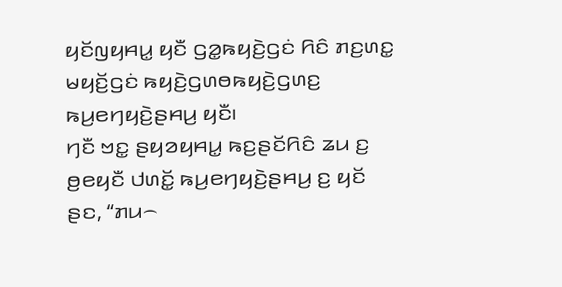ꤟꤢꤩꤜꤟꤌꤣ꤭ ꤟꤢꤪ ꤞꤤ꤭ꤒꤟꤢꤧ꤬ꤞꤢꤦ ꤖꤢꤨ ꤊꤢ꤬ꤛꤢ꤭ ꤗꤟꤢꤩ꤬ꤞꤢꤦ ꤒꤟꤢꤧ꤬ꤞꤛꤥꤒꤟꤢꤧ꤬ꤞꤛꤢ꤬ ꤒꤣ꤬ꤕꤚꤟꤢꤧ꤬ꤔꤌꤣ꤬ ꤟꤢꤪ꤯
ꤚꤢꤪ ꤠꤢ꤭ ꤔꤟꤤꤟꤌꤣ꤭ ꤒꤢ꤬ꤔꤢꤩꤖꤢꤨ ꤘꤣ ꤢ꤬ ꤥ꤬ꤕꤟꤢꤪ ꤓꤛꤢꤩ꤭ ꤒꤣ꤬ꤕꤚꤟꤢꤧ꤬ꤔꤌꤣ꤬ ꤢ꤬ ꤟꤢꤩ ꤔꤢ, “ꤊꤣ꤮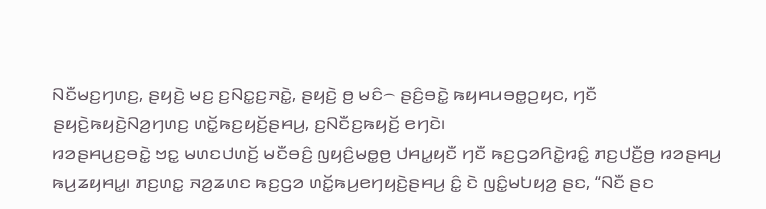ꤡꤢꤪꤗꤢ꤬ꤚꤛꤢ꤬, ꤔꤟꤢꤧ꤬ ꤗꤢ꤬ ꤢ꤬ꤡꤢ꤭ꤢ꤬ꤏꤢꤧ꤭, ꤔꤟꤢꤧ꤬ ꤥ꤬ ꤗꤢꤨ꤮ ꤔꤢꤨ꤬ꤋꤢꤧ꤭ ꤒꤟꤌꤣꤋꤥ꤭ꤑꤟꤢ, ꤚꤢꤪ ꤔꤟꤢꤧ꤬ꤒꤟꤢꤧ꤬ꤡꤤ꤬ꤚꤛꤢ꤬ ꤛꤢꤩ꤭ꤒꤢ꤬ꤟꤢꤩ꤬ꤔꤌꤣ꤬, ꤢ꤬ꤡꤢꤪꤢ꤬ꤒꤟꤢꤩ꤬ ꤕꤚꤢꤧ꤯
ꤙꤤꤔꤌꤣ꤬ꤢ꤬ꤋꤢꤧ꤭ ꤠꤢ꤭ ꤗꤛꤢꤓꤛꤢꤩ꤬ ꤗꤢꤪꤋꤢꤨ꤬ ꤜꤟꤢꤨ꤬ꤗꤥ꤭ꤥ꤬ ꤓꤌꤣ꤭ꤟꤢꤪ ꤚꤢꤪ ꤒꤢ꤬ꤞꤤꤖꤢꤧ꤭ꤙꤢꤨ꤭ ꤊꤢ꤬ꤓꤢꤪ꤬ꤥ꤬ ꤙꤤꤔꤌꤣ꤬ ꤒꤣ꤬ꤘꤟꤌꤣ꤭꤯ ꤊꤢ꤬ꤛꤢ꤭ ꤏꤤ꤬ꤘꤛꤢ ꤒꤢ꤬ꤞꤤ ꤛꤢꤩ꤭ꤒꤣ꤬ꤕꤚꤟꤢꤧ꤬ꤔꤌꤣ꤬ ꤢꤨ꤭ ꤢꤧ ꤜꤢꤨ꤭ꤗꤝꤟꤤ꤬ ꤔꤢ, “ꤡꤢꤪ ꤔꤢ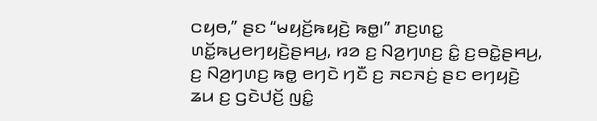ꤍꤟꤥ,” ꤔꤢ “ꤗꤟꤢꤩ꤬ꤒꤟꤢꤧ꤬ ꤒꤥ꤭꤯” ꤊꤢ꤬ꤛꤢ꤭ ꤛꤢꤩ꤭ꤒꤣ꤬ꤕꤚꤟꤢꤧ꤬ꤔꤌꤣ꤬, ꤙꤤ ꤢ꤬ ꤡꤤ꤬ꤚꤛꤢ꤬ ꤢꤨ꤭ ꤢ꤬ꤋꤢꤧ꤭ꤔꤌꤣ꤬, ꤢ꤬ ꤡꤤ꤬ꤚꤛꤢ꤬ ꤒꤥ꤭ ꤕꤚꤢꤧ ꤚꤢꤪ ꤢ꤬ ꤏꤢꤏꤢꤦ꤬ ꤔꤢ ꤕꤚꤟꤢꤧ꤬ ꤘꤣ ꤢ꤬ ꤞꤢꤧꤓꤢꤩ꤬ ꤜꤢꤨ꤭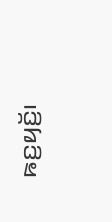ꤒꤢ꤬ꤟꤢꤩ꤬꤯